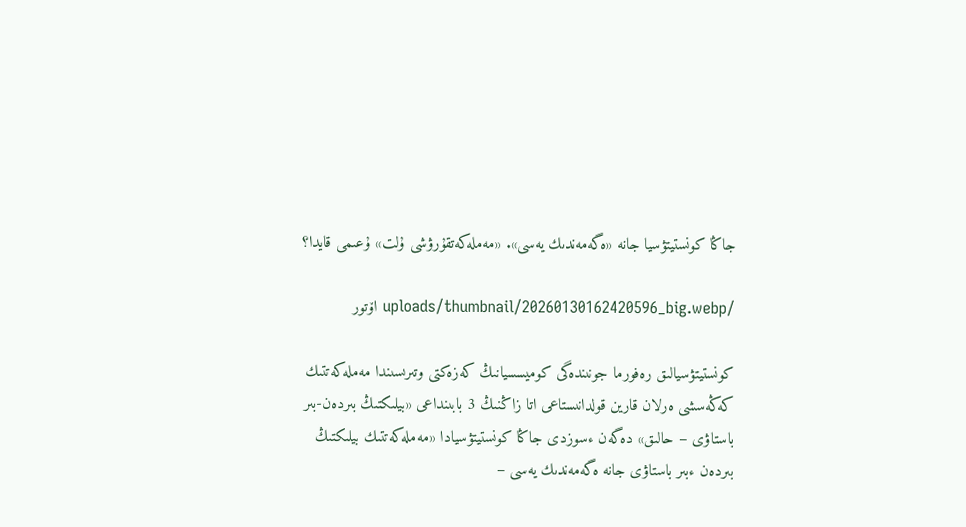جاڭا كونستيتۋسيا جانە «ەگەمەندىك يەسى». «مەملەكەتقۇرۋشى ۇلت» ۇعىمى قايدا؟

/uploads/thumbnail/20260130162420596_big.webp اۆتور

كونستيتۋسيالىق رەفورما جونىندەگى كوميسسيانىڭ كەزەكتى وتىرىسىندا مەملەكەتتىك كەڭەسشى ەرلان قارين قولدانىستاعى اتا زاڭنىڭ 3 بابىنداعى «بيلىكتىڭ بىردەن-بىر باستاۋى – حالىق» دەگەن ءسوزدى جاڭا كونستيتۋسيادا «مەملەكەتتىك بيلىكتىڭ بىردەن ءبىر باستاۋى جانە ەگەمەندىك يەسى –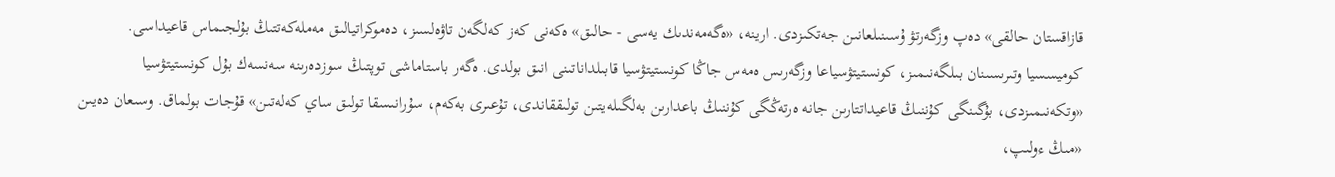قازاقستان حالقى» دەپ وزگەرتۋ ۇسىنىلعانىن جەتكىزدى. ارينە، «ەگەمەندىك يەسى - حالىق» ەكەنى كەز كەلگەن تاۋەلسىز، دەموكراتيالىق مەملەكەتتىڭ بۇلجىماس قاعيداسى.
كوميسسيا وتىرىسىنان بىلگەنىمىز، كونستيتۋسياعا وزگەرىس ەمەس جاڭا كونستيتۋسيا قابىلداناتىنى انىق بولدى. ەگەر باستاماشى توپتىڭ سوزدەرىنە سەنسەك بۇل كونستيتۋسيا «وتكەنىمىزدى، بۇگىنگى كۇننىڭ قاعيداتتارىن جانە ەرتەڭگى كۇننىڭ باعدارىن بەلگىلەيتىن تولىققاندى، تۇعىرى بەكەم، سۇرانىسقا تولىق ساي كەلەتىن» قۇجات بولماق. وسىعان دەيىن «مىڭ ءولىپ،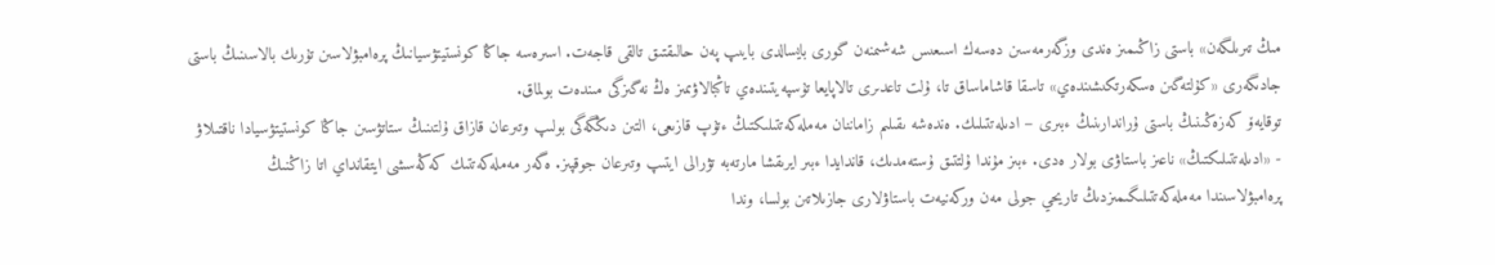مىڭ تىرىلگەن» باستى زاڭىمىز ەندى وزگەرمەسىن دەسەك اسىعىس شەشىمنەن گورى بايسالدى بايىپ پەن حالىقتىق تالقى قاجەت. اسىرەسە جاڭا كونستيتۋسيانىڭ پرەامبۋلاسىن تۇرىك بالاسىنىڭ باستى جادىگەرى «كۇلتەگىن ەسكەرتكىشىندەي» تاسقا قاشاماساق تا، ۇلت تاعدىرى تالاپايعا تۇسپەيتىندەي تاڭبالاۋىمىز ەڭ نەگىزگى مىندەت بولماق.
توقايەۆ كەزەڭىنىڭ باستى ۇراندارىنىڭ ءبىرى – ادىلەتتىلىك. ەندەشە ىقىلىم زاماننان مەملەكەتتىلىكتىڭ ءتۇپ قازىعى، التىن دىڭگەگى بولىپ وتىرعان قازاق ۇلتىنىڭ ستاتۋسىن جاڭا كونستيتۋسيادا ناقتىلاۋ - «ادىلەتتىلىكتىڭ» ناعىز باستاۋى بولار ەدى. ءبىز مۇندا ۇلتتىق ۇستەمدىك، قاندايدا ءبىر ايرىقشا مارتەبە تۋرالى ايتىپ وتىرعان جوقپىز. ەگەر مەملەكەتتىك كەڭەسشى ايتقانداي اتا زاڭنىڭ پرەامبۋلاسىندا مەملەكەتتىلىگىمىزدىڭ تاريحي جولى مەن وركەنيەت باستاۋلارى جازىلاتىن بولسا، وندا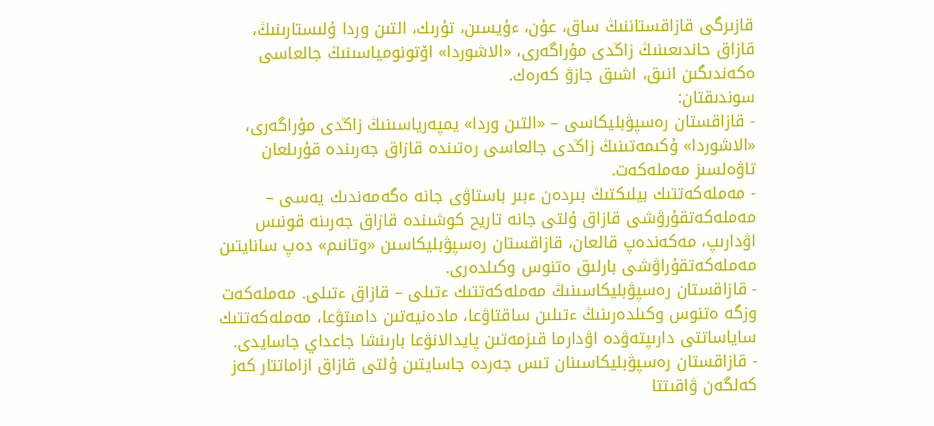قازىرگى قازاقستاننىڭ ساق، عۇن، ءۇيسىن، تۇرىك، التىن وردا ۇلىستارىنىڭ، قازاق حاندىعىنىڭ زاڭدى مۇراگەرى، «الاشوردا» اۆتونومياسىنىڭ جالعاسى ەكەندىگىن انىق، اشىق جازۋ كەرەك.
سوندىقتان:
- قازاقستان رەسپۋبليكاسى – «التىن وردا» يمپەرياسىنىڭ زاڭدى مۇراگەرى، «الاشوردا» ۇكىمەتىنىڭ زاڭدى جالعاسى رەتىندە قازاق جەرىندە قۇرىلعان تاۋەلسىز مەملەكەت.
- مەملەكەتتىك بيلىكتىڭ بىردەن ءبىر باستاۋى جانە ەگەمەندىك يەسى – مەملەكەتقۇرۋشى قازاق ۇلتى جانە تاريح كوشىندە قازاق جەرىنە قونىس اۋدارىپ، مەكەندەپ قالعان، قازاقستان رەسپۋبليكاسىن «وتانىم» دەپ سانايتىن مەملەكەتقۇراۋشى بارلىق ەتنوس وكىلدەرى.
- قازاقستان رەسپۋبليكاسىنىڭ مەملەكەتتىك ءتىلى – قازاق ءتىلى. مەملەكەت وزگە ەتنوس وكىلدەرىنىڭ ءتىلىن ساقتاۋعا، مادەنيەتىن دامىتۋعا، مەملەكەتتىك ساياساتتى دارىپتەۋدە اۋدارما قىزمەتىن پايدالانۋعا بارىنشا جاعداي جاسايدى.
- قازاقستان رەسپۋبليكاسىنان تىس جەردە جاسايتىن ۇلتى قازاق ازاماتتار كەز كەلگەن ۋاقىتتا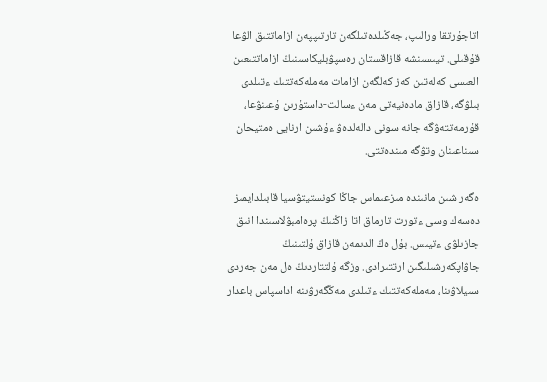اتاجۇرتقا ورالىپ، جەڭىلدەتىلگەن تارتىپپەن ازاماتتىق الۋعا قۇقىلى. تيىسىنشە قازاقستان رەسپۋبليكاسىنىڭ ازاماتتىعىن العىسى كەلەتىن كەز كەلگەن ازامات مەملەكەتتىك ءتىلدى بىلۋگە، قازاق مادەنيەتى مەن ءسالت-داستۇرىن ۇعىنۋعا، قۇرمەتتەۋگە جانە سونى دالەلدەۋ ءۇشىن ارنايى ەمتيحان سىناعىنان وتۋگە مىندەتتى.

ەگەر شىن مانىندە مىزعىماس جاڭا كونستيتۋسيا قابىلدايمىز دەسەك وسى ءتورت تارماق اتا زاڭنىڭ پرەامبۋلاسىندا انىق جازىلۋى ءتيىس. بۇل ەڭ الدىمەن قازاق ۇلتىنىڭ جاۋاپكەرشىلىگىن ارتتىرادى. وزگە ۇلتتاردىڭ ەل مەن جەردى سىيلاۋىنا، مەملەكەتتىك ءتىلدى مەڭگەرۋىنە اداسپاس باعدار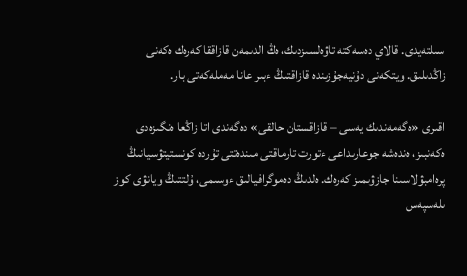سىلتەيدى. قالاي دەسەكتە تاۋەلسىزدىك، ەڭ الدىمەن قازاققا كەرەك ەكەنى زاڭدىلىق. ويتكەنى دۇنيەجۇزىندە قازاقتىڭ ءبىر عانا مەملەكەتى بار.

اقىرى «ەگەمەندىك يەسى – قازاقستان حالقى» دەگەندى اتا زاڭعا ەنگىزەدى ەكەنبىز، ەندەشە جوعارىداعى ءتورت تارماقتى مىندەتتى تۇردە كونستيتۋسيانىڭ پرەامبۋلاسىنا جازۋىمىز كەرەك. ەلدىڭ دەموگرافيالىق ءوسىمى، ۇلتتىڭ ويانۋى كوز ىلەسپەس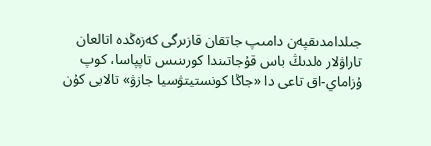جىلدامدىقپەن دامىپ جاتقان قازىرگى كەزەڭدە اتالعان تاراۋلار ەلدىڭ باس قۇجاتىندا كورىنىس تاپپاسا، كوپ ۇزاماي-اق تاعى دا «جاڭا كونستيتۋسيا جازۋ» تالابى كۇن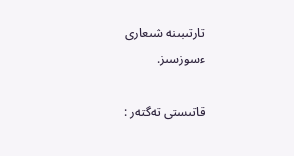تارتىبىنە شىعارى ءسوزسىز.

قاتىستى تەگتەر :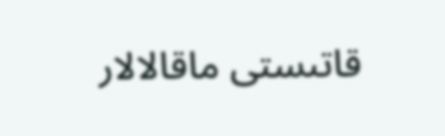قاتىستى ماقالالار